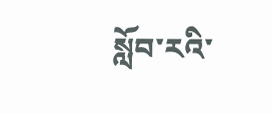སློབ་རའི་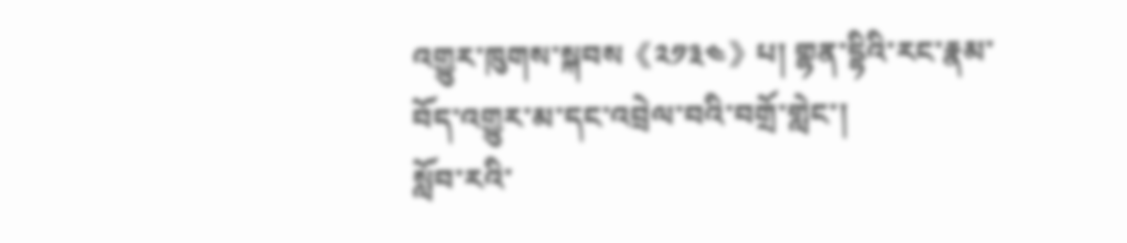འགྱུར་ཁུགས་སྐབས《༢༡༣༤》པ། གྷན་དྷིའི་རང་རྣམ་བོད་འགྱུར་མ་དང་འབྲེལ་བའི་བགྲོ་གླེང་།
སློབ་རའི་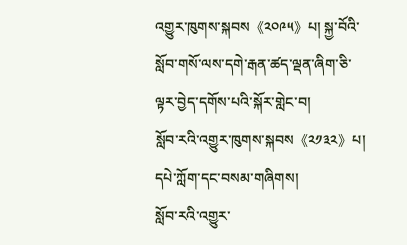འགྱུར་ཁུགས་སྐབས《༢༠༩༥》པ། སྐྱ་བོའི་སློབ་གསོ་ལས་དགེ་རྒན་ཚད་ལྡན་ཞིག་ཅི་ལྟར་བྱེད་དགོས་པའི་སྐོར་གླེང་བ།
སློབ་རའི་འགྱུར་ཁུགས་སྐབས《༢༡༣༢》པ། དཔེ་ཀློག་དང་བསམ་གཞིགས།
སློབ་རའི་འགྱུར་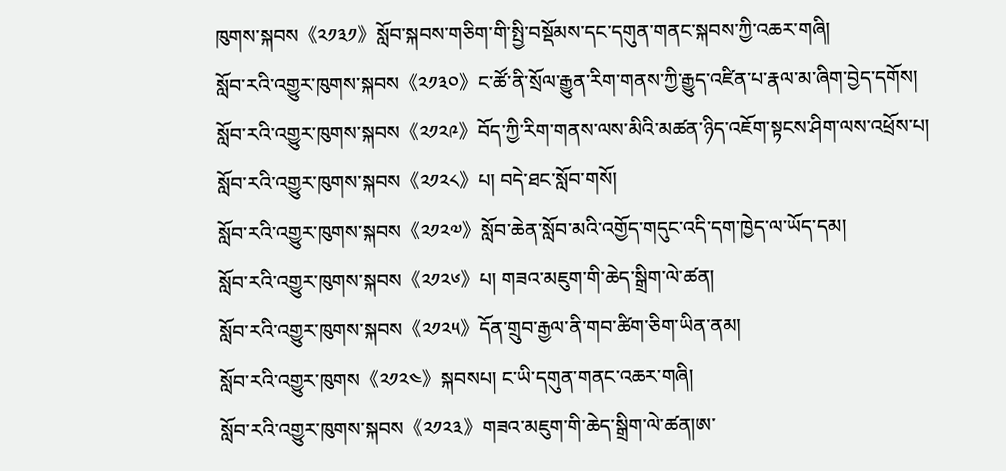ཁུགས་སྐབས《༢༡༣༡》སློབ་སྐབས་གཅིག་གི་སྤྱི་བསྡོམས་དང་དགུན་གནང་སྐབས་ཀྱི་འཆར་གཞི།
སློབ་རའི་འགྱུར་ཁུགས་སྐབས《༢༡༣༠》ང་ཚོ་ནི་སྲོལ་རྒྱུན་རིག་གནས་ཀྱི་རྒྱུད་འཛིན་པ་རྣལ་མ་ཞིག་བྱེད་དགོས།
སློབ་རའི་འགྱུར་ཁུགས་སྐབས《༢༡༢༩》བོད་ཀྱི་རིག་གནས་ལས་མིའི་མཚན་ཉིད་འཇོག་སྟངས་ཤིག་ལས་འཕྲོས་པ།
སློབ་རའི་འགྱུར་ཁུགས་སྐབས《༢༡༢༨》པ། བདེ་ཐང་སློབ་གསོ།
སློབ་རའི་འགྱུར་ཁུགས་སྐབས《༢༡༢༧》སློབ་ཆེན་སློབ་མའི་འགྱོད་གདུང་འདི་དག་ཁྱེད་ལ་ཡོད་དམ།
སློབ་རའི་འགྱུར་ཁུགས་སྐབས《༢༡༢༦》པ། གཟའ་མཇུག་གི་ཆེད་སྒྲིག་ལེ་ཚན།
སློབ་རའི་འགྱུར་ཁུགས་སྐབས《༢༡༢༥》དོན་གྲུབ་རྒྱལ་ནི་གབ་ཚིག་ཅིག་ཡིན་ནམ།
སློབ་རའི་འགྱུར་ཁུགས《༢༡༢༤》སྐབསཔ། ང་ཡི་དགུན་གནང་འཆར་གཞི།
སློབ་རའི་འགྱུར་ཁུགས་སྐབས《༢༡༢༣》གཟའ་མཇུག་གི་ཆེད་སྒྲིག་ལེ་ཚན།ཨ་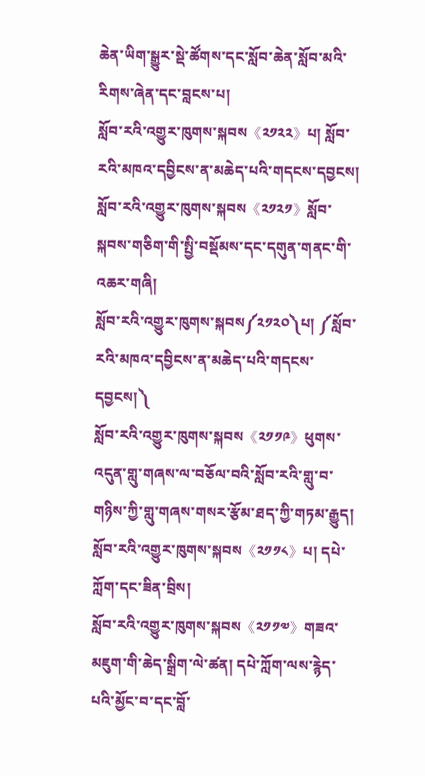ཆེན་ཡིག་སྒྱུར་སྡེ་ཚོགས་དང་སློབ་ཆེན་སློབ་མའི་རིགས་ཞེན་དང་བླངས་པ།
སློབ་རའི་འགྱུར་ཁུགས་སྐབས《༢༡༢༢》པ། སློབ་རའི་མཁའ་དབྱིངས་ན་མཆེད་པའི་གདངས་དབྱངས།
སློབ་རའི་འགྱུར་ཁུགས་སྐབས《༢༡༢༡》སློབ་སྐབས་གཅིག་གི་སྤྱི་བསྡོམས་དང་དགུན་གནང་གི་འཆར་གཞི།
སློབ་རའི་འགྱུར་ཁུགས་སྐབས༼༢༡༢༠༽པ། ༼སློབ་རའི་མཁའ་དབྱིངས་ན་མཆེད་པའི་གདངས་དབྱངས།༽
སློབ་རའི་འགྱུར་ཁུགས་སྐབས《༢༡༡༩》ཕུགས་འདུན་གླུ་གཞས་ལ་བཅོལ་བའི་སློབ་རའི་གླུ་བ་གཉིས་ཀྱི་གླུ་གཞས་གསར་རྩོམ་ཐད་ཀྱི་གཏམ་རྒྱུད།
སློབ་རའི་འགྱུར་ཁུགས་སྐབས《༢༡༡༨》པ། དཔེ་ཀློག་དང་ཟིན་བྲིས།
སློབ་རའི་འགྱུར་ཁུགས་སྐབས《༢༡༡༧》གཟའ་མཇུག་གི་ཆེད་སྒྲིག་ལེ་ཚན། དཔེ་ཀློག་ལས་རྙེད་པའི་མྱོང་བ་དང་བློ་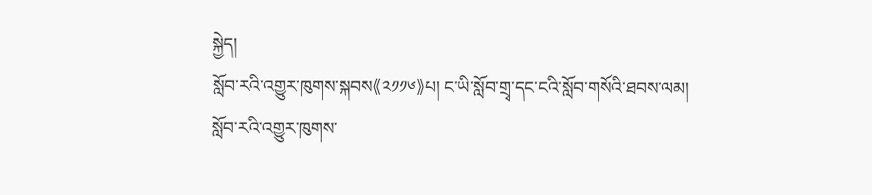སྐྱེད།
སློབ་རའི་འགྱུར་ཁུགས་སྐབས《༢༡༡༦》པ། ང་ཡི་སློབ་གྲྭ་དང་ངའི་སློབ་གསོའི་ཐབས་ལམ།
སློབ་རའི་འགྱུར་ཁུགས་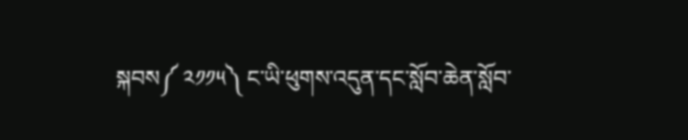སྐབས༼ ༢༡༡༥༽ ང་ཡི་ཕུགས་འདུན་དང་སློབ་ཆེན་སློབ་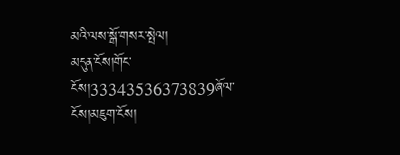མའི་ལས་སྒོ་གསར་སྤེལ།
མདུན་ངོས།གོང་ངོས།33343536373839ཞོལ་ངོས།མཇུག་ངོས།